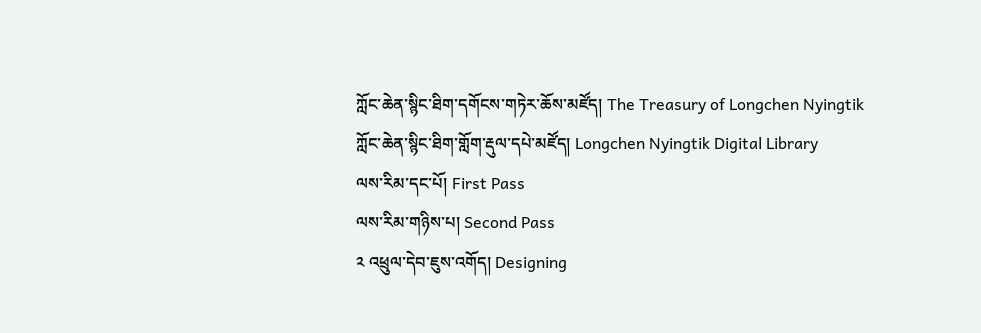ཀློང་ཆེན་སྙིང་ཐིག་དགོངས་གཏེར་ཆོས་མཛོད། The Treasury of Longchen Nyingtik
ཀློང་ཆེན་སྙིང་ཐིག་གློག་རྡུལ་དཔེ་མཛོད། Longchen Nyingtik Digital Library
ལས་རིམ་དང་པོ། First Pass
ལས་རིམ་གཉིས་པ། Second Pass
༢ འཕྲུལ་དེབ་ཇུས་འགོད། Designing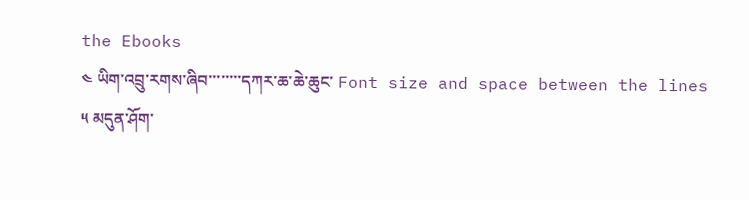the Ebooks
༤ ཡིག་འབྲུ་རགས་ཞིབ་་་་་་་་དཀར་ཆ་ཆེ་ཆུང་ Font size and space between the lines
༥ མདུན་ཤོག་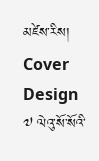མཛེས་རིས། Cover Design
༧ ལེའུ་སོ་སོའི་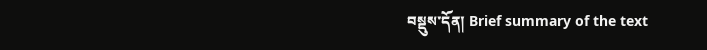བསྡུས་དོན། Brief summary of the text